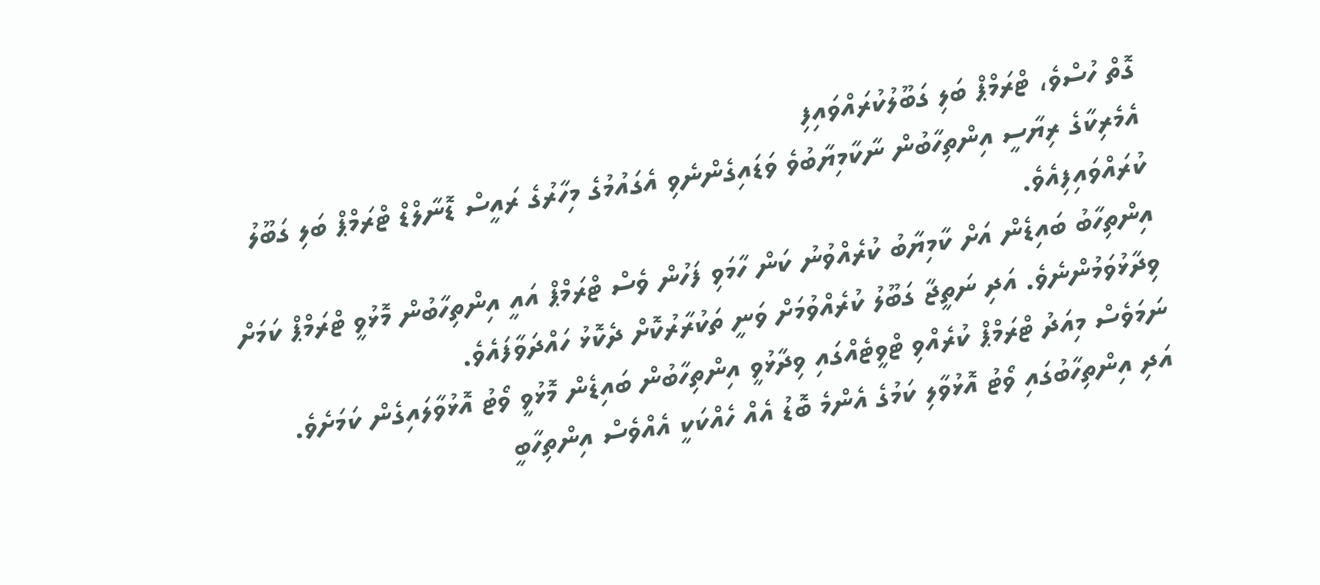ގޮތް ހުސްވެ، ޓްރަމްޕް ބަލި ގަބޫލުކުރައްވައިފި
އެމެރިކާގެ ރިޔާސީ އިންތިހާބުން ނާކާމިޔާބުވެ ވަޑައިގެންނެވި އެގައުމުގެ މިހާރުގެ ރައީސް ޑޮނާލްޑް ޓްރަމްޕް ބަލި ގަބޫލު ކުރައްވައިފިއެވެ.
އިންތިހާބު ބައިޑެން އަށް ކާމިޔާބު ކުރެއްވުނު ކަން ހާމަވި ފަހުން ވެސް ޓްރަމްޕް އައީ އިންތިހާބުން މޮޅުވީ ޓްރަމްޕް ކަމަށް ވިދާޅުވަމުންނެވެ. އަދި ނަތީޖާ ގަބޫލު ކުރެއްވުމަށް ވަނީ ތަކުރާރުކޮށް ދެކޮޅު ހައްދަވާފައެވެ.
ނަމަވެސް މިއަދު ޓްރަމްޕް ކުރެއްވި ޓްވީޓެއްގައި ވިދާޅުވީ އިންތިހާބުން ބައިޑެން މޮޅުވީ ވޯޓު އޮޅުވާލައިގެން ކަމަށެވެ.
އަދި އިންތިހާބުގައި ވޯޓު އޮޅުވާލި ކަމުގެ އެންމެ ބޮޑު އެއް ހެއްކަކީ އެއްވެސް އިންތިހާބީ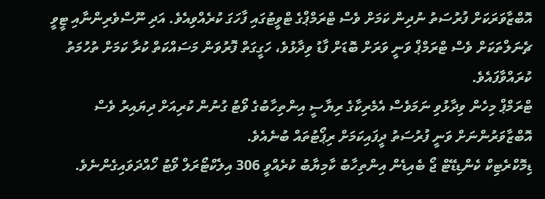އޮބްޒާވަރަކަށް ފުރުސަތު ނުދިން ކަމަށް ވެސް ޓްރަމްޕްގެ ޓްވީޓުގައި ފާހަގަ ކުރެއްވިއެވެ. އަދި ނޫސްވެރިންނާއި ޓީވީ ޗެނަލްތަކަށް ވެސް ޓްރަމްޕް ވަނީ ވަރަށް ބޮޑަށް ފާޑު ވިދާޅުވެ، ހަގީގަތް ފޮރުވަން މަސައްކަތް ކުރާ ކަމަށް ތުހުމަތު ކުރައްވާފައެވެ.
ޓްރަމްޕް މިހެން ވިދާޅުވި ނަމަވެސް އެމެރިކާގެ ރިޔާސީ އިންތިހާބުގެ ވޯޓު ގުނުން ކުރިއަށް ދިޔައިރު ވެސް އޮބްޒާވަރުންނަށް ވަނީ ފުރުސަތު ދީފައިކަމަށް ރިޕޯޓުތައް ބުނެއެވެ.
ޑިމޮކްރެޓިކް ކެންޑިޑޭޓް ޖޯ ބެއިޑެން އިންތިހާބު ކާމިޔާބު ކުރެއްވީ 306 އިލެކްޓޯރަލް ވޯޓު ހޯއްދަވައިގެންނެވެ.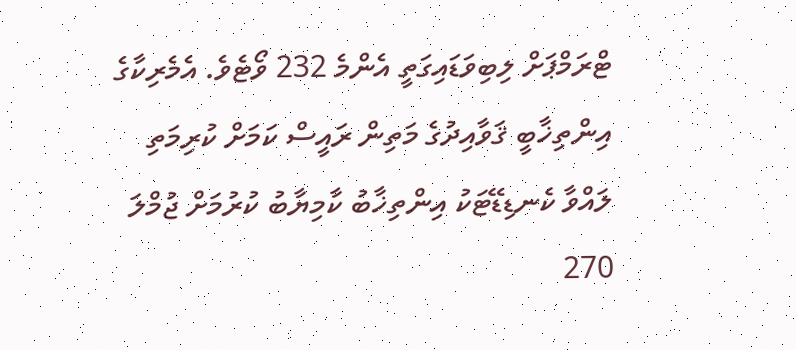ޓްރަމްޕަށް ލިބިވަޑައިގަތީ އެންމެ 232 ވޯޓެވެ. އެމެރިކާގެ އިންތިޚާބީ ޤަވާއިދުގެ މަތިން ރައީސް ކަމަށް ކުރިމަތި ލައްވާ ކެނޑިޑޭޓަކު އިންތިޚާބު ކާމިޔާބު ކުރުމަށް ޖުމްލަ 270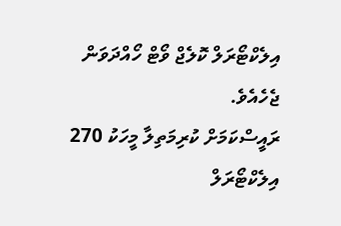އިލެކްޓޯރަލް ކޮލެޖް ވޯޓް ހޯއްދަވަން ޖެހެއެވެ.
ރައީސްކަމަށް ކުރިމަތިލާ މީހަކު 270 އިލެކްޓޯރަލް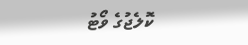ކޮލެޖުގެ ވޯޓު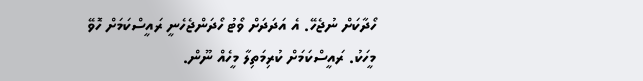ހޯދާކަށް ނުޖެހޭ. އެ އަދަދަށް ވޯޓު ހޯދަންޖެހެނީ ރައީސްކަމަށް ހޮވޭ މީހަކު. ރައީސްކަމަށް ކުރިމަތިލާ މީހެއް ނޫން.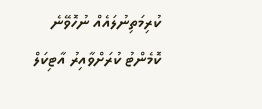ކުރިމަތިނުލައެއް ނުހޮވޭނެ
ކޮމެންޓު ކުރަށްވާއިރު އާޓިކަލް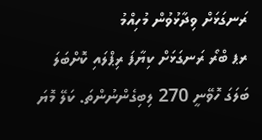ރަނގަޅަށް ވިދާޅުވުން މުހިއްމު
ރޕ ބްރޯ ރަނގަޅަށް ކިޔާފަ ރިޕްލައި ކޮށްބަލަ
ބަލަގަ ހޮވޭނީ 270 ލިބިގެންނުންތަ. ކަލޭ މޮޔަ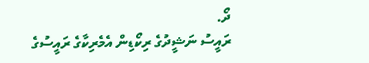ދޯ.
ރައީސު ނަޝީދުގެ ރިކޯޑިން އެމެރިކާގެ ރައީސުގެ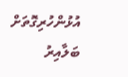އުޅުންހުރިގޮތަށް ބަލާއިރު